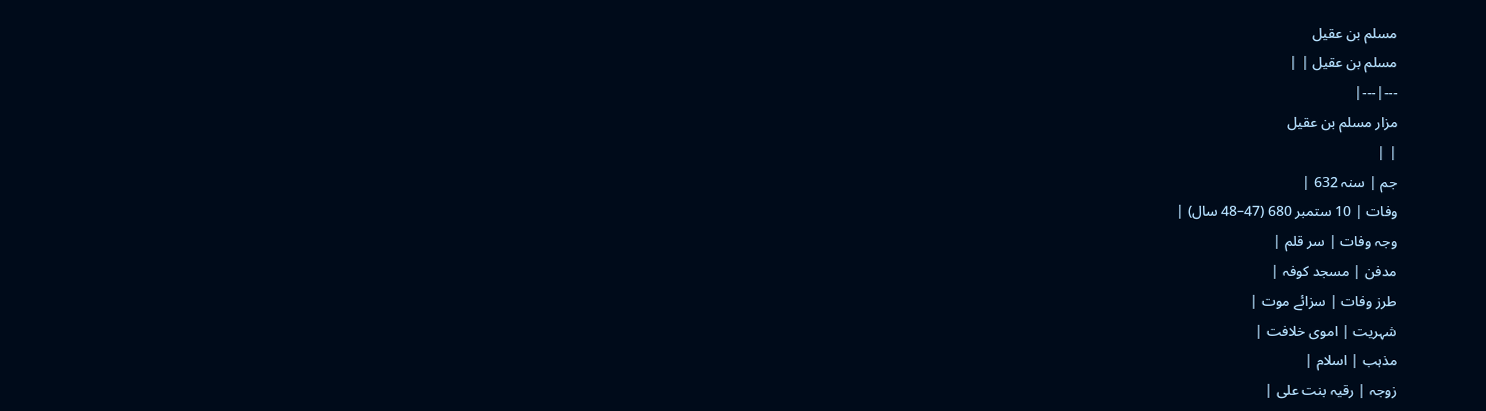مسلم بن عقیل
مسلم بن عقیل | |
---|---|
مزار مسلم بن عقیل
| |
جم | سنہ 632 |
وفات | 10 ستمبر 680 (47–48 سال) |
وجہ وفات | سر قلم |
مدفن | مسجد کوفہ |
طرز وفات | سزائے موت |
شہریت | اموی خلافت |
مذہب | اسلام |
زوجہ | رقیہ بنت علی |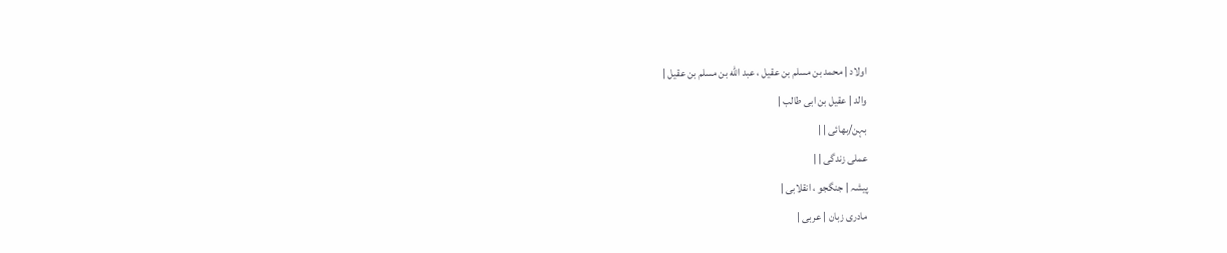اولاد | محمد بن مسلم بن عقیل ، عبد الله بن مسلم بن عقیل |
والد | عقیل بن ابی طالب |
بہن/بھائی | |
عملی زندگی | |
پیشہ | جنگجو ، انقلابی |
مادری زبان | عربی |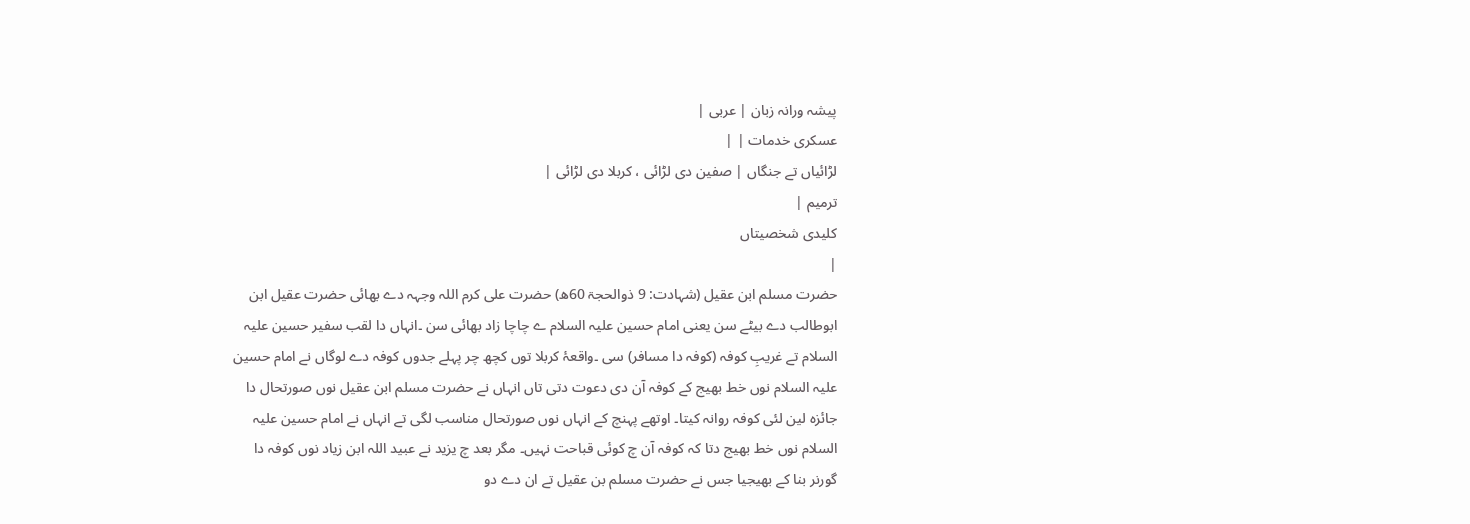پیشہ ورانہ زبان | عربی |
عسکری خدمات | |
لڑائیاں تے جنگاں | صفین دی لڑائی ، کربلا دی لڑائی |
ترمیم |
کلیدی شخصیتاں
|
حضرت مسلم ابن عقیل (شہادت: 9 ذوالحجۃ 60ھ) حضرت علی کرم اللہ وجہہ دے بھائی حضرت عقیل ابن ابوطالب دے بیٹے سن یعنی امام حسین علیہ السلام ے چاچا زاد بھائی سن ۔انہاں دا لقب سفیر حسین علیہ السلام تے غریبِ کوفہ (کوفہ دا مسافر) سی ۔واقعۂ کربلا توں کچھ چر پہلے جدوں کوفہ دے لوگاں نے امام حسین علیہ السلام نوں خط بھیج کے کوفہ آن دی دعوت دتی تاں انہاں نے حضرت مسلم ابن عقیل نوں صورتحال دا جائزہ لین لئی کوفہ روانہ کیتا۔ اوتھے پہنچ کے انہاں نوں صورتحال مناسب لگی تے انہاں نے امام حسین علیہ السلام نوں خط بھیج دتا کہ کوفہ آن چ کوئی قباحت نہیں۔ مگر بعد چ یزید نے عبید اللہ ابن زیاد نوں کوفہ دا گورنر بنا کے بھیجیا جس نے حضرت مسلم بن عقیل تے ان دے دو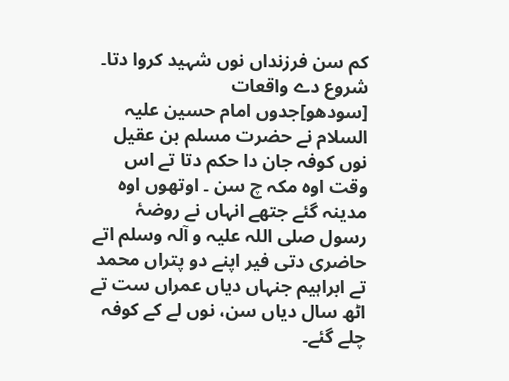کم سن فرزنداں نوں شہید کروا دتا۔
شروع دے واقعات
[سودھو]جدوں امام حسین علیہ السلام نے حضرت مسلم بن عقیل نوں کوفہ جان دا حکم دتا تے اس وقت اوہ مکہ چ سن ۔ اوتھوں اوہ مدینہ گئے جتھے انہاں نے روضۂ رسول صلی اللہ علیہ و آلہ وسلم اتے حاضری دتی فیر اپنے دو پتراں محمد تے ابراہیم جنہاں دیاں عمراں ست تے اٹھ سال دیاں سن، نوں لے کے کوفہ چلے گئے۔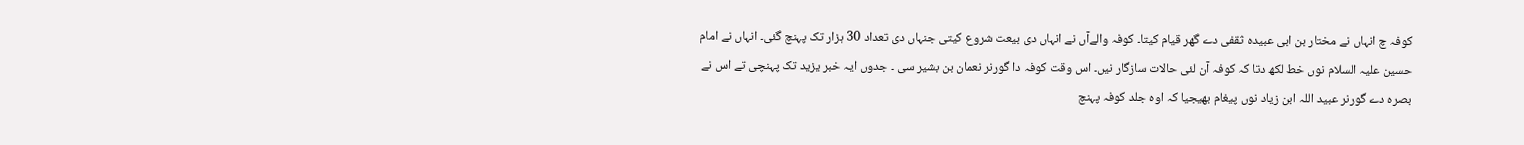کوفہ چ انہاں نے مختار بن ابی عبیدہ ثقفی دے گھر قیام کیتا۔ کوفہ والےآں نے انہاں دی بیعت شروع کیتی جنہاں دی تعداد 30 ہزار تک پہنچ گئی۔ انہاں نے امام حسین علیہ السلام نوں خط لکھ دتا کہ کوفہ آن لئی حالات سازگار نیں۔ اس وقت کوفہ دا گورنر نعمان بن بشیر سی ۔ جدوں ایہ خبر یزید تک پہنچی تے اس نے بصرہ دے گورنر عبید اللہ ابن زیاد نوں پیغام بھیجیا کہ اوہ جلد کوفہ پہنچ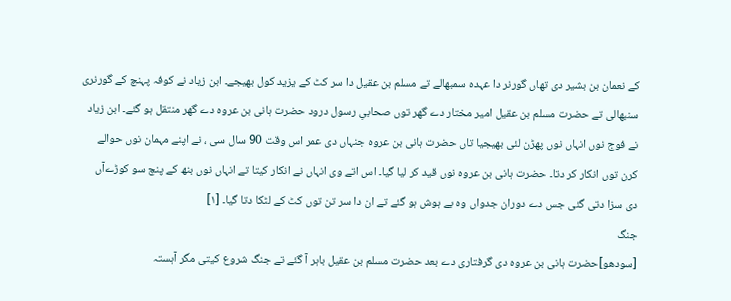کے نعمان بن بشیر دی تھاں گورنر دا عہدہ سمبھالے تے مسلم بن عقیل دا سر کٹ کے یزید کول بھیجے۔ ابن زیاد نے کوفہ پہنچ کے گورنری سنبھالی تے حضرت مسلم بن عقیل امیر مختار دے گھر توں صحابیِ رسول درود حضرت ہانی بن عروہ دے گھر منتقل ہو گئے۔ ابن زیاد نے فوج نوں انہاں نوں پھڑن لئی بھیجیا تاں حضرت ہانی بن عروہ جنہاں دی عمر اس وقت 90 سال سی ، نے اپنے مہمان نوں حوالے کرن توں انکار کر دتا۔ حضرت ہانی بن عروہ نوں قید کر لیا گیا۔ اس اتے وی انہاں نے انکار کیتا تے انہاں نوں بنھ کے پنچ سو کوڑےآں دی سزا دتی گئی جس دے دوران جدواں وہ بے ہوش ہو گئے تے ان دا سر تن توں کٹ کے لٹکا دتا گیا۔ [۱]
جنگ
[سودھو]حضرت ہانی بن عروہ دی گرفتاری دے بعد حضرت مسلم بن عقیل باہر آ گئے تے جنگ شروع کیتی مگر آہستہ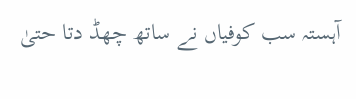آہستہ سب کوفیاں نے ساتھ چھڈ دتا حتیٰ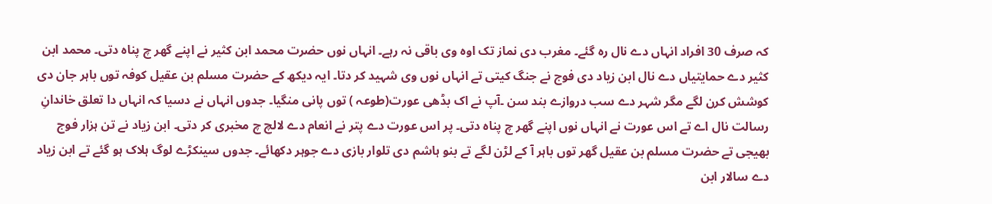کہ صرف 30 افراد انہاں دے نال رہ گئے۔ مغرب دی نماز تک اوہ وی باقی نہ رہے۔ انہاں نوں حضرت محمد ابن کثیر نے اپنے گھر چ پناہ دتی۔ محمد ابن کثیر دے حمایتیاں دے نال ابن زیاد دی فوج نے جنگ کیتی تے انہاں نوں وی شہید کر دتا۔ ایہ دیکھ کے حضرت مسلم بن عقیل کوفہ توں باہر جان دی کوشش کرن لگے مگر شہر دے سب دروازے بند سن ۔آپ نے اک بڈھی عورت(طوعہ ) توں پانی منگیا۔ جدوں انہاں نے دسیا کہ انہاں دا تعلق خاندانِ رسالت نال اے تے اس عورت نے انہاں نوں اپنے گھر چ پناہ دتی۔ پر اس عورت دے پتر نے انعام دے لالچ چ مخبری کر دتی۔ ابن زیاد نے تن ہزار فوج بھیجی تے حضرت مسلم بن عقیل گھر توں باہر آ کے لڑن لگے تے بنو ہاشم دی تلوار بازی دے جوہر دکھائے۔ جدوں سینکڑے لوگ ہلاک ہو گئے تے ابن زیاد دے سالار ابن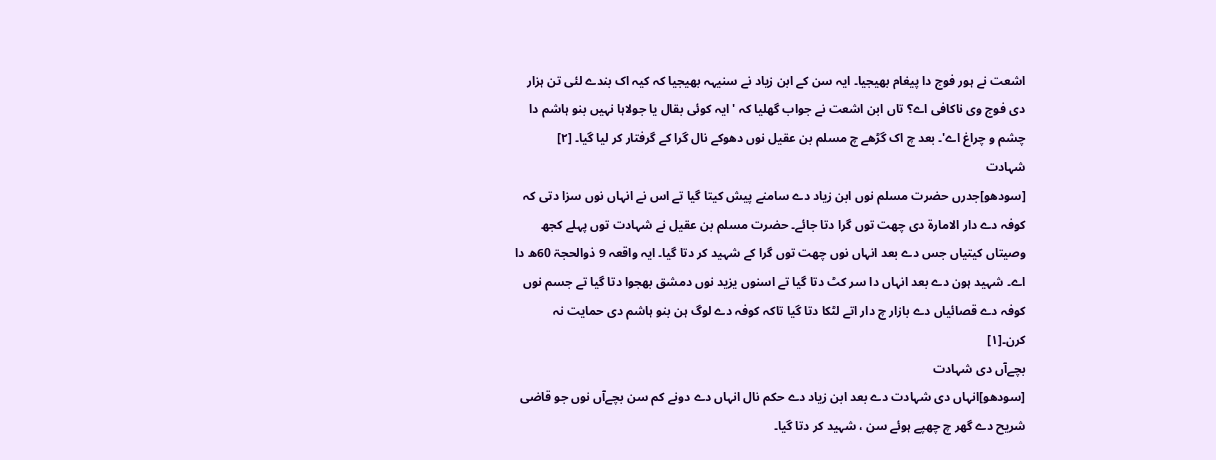اشعت نے ہور فوج دا پیغام بھیجیا۔ ایہ سن کے ابن زیاد نے سنیہہ بھیجیا کہ کیہ اک بندے لئی تن ہزار دی فوج وی ناکافی اے؟ تاں ابن اشعت نے جواب گھلیا کہ 'ایہ کوئی بقال یا جولاہا نہیں بنو ہاشم دا چشم و چراغ اے'۔ بعد چ اک گڑھے چ مسلم بن عقیل نوں دھوکے نال گرا کے گرفتار کر لیا گیا۔ [۲]
شہادت
[سودھو]جدرں حضرت مسلم نوں ابن زیاد دے سامنے پیش کیتا گیا تے اس نے انہاں نوں سزا دتی کہ کوفہ دے دار الامارۃ دی چھت توں گرا دتا جائے۔ حضرت مسلم بن عقیل نے شہادت توں پہلے کجھ وصیتاں کیتیاں جس دے بعد انہاں نوں چھت توں گرا کے شہید کر دتا گیا۔ ایہ واقعہ 9 ذوالحجۃ 60ھ دا اے۔ شہید ہون دے بعد انہاں دا سر کٹ دتا گیا تے اسنوں یزید نوں دمشق بھجوا دتا گیا تے جسم نوں کوفہ دے قصائیاں دے بازار چ دار اتے لٹکا دتا گیا تاکہ کوفہ دے لوگ ہن بنو ہاشم دی حمایت نہ کرن۔[۱]
بچےآں دی شہادت
[سودھو]انہاں دی شہادت دے بعد ابن زیاد دے حکم نال انہاں دے دونے کم سن بچےآں نوں جو قاضی شریح دے گھر چ چھپے ہوئے سن ، شہید کر دتا گیا۔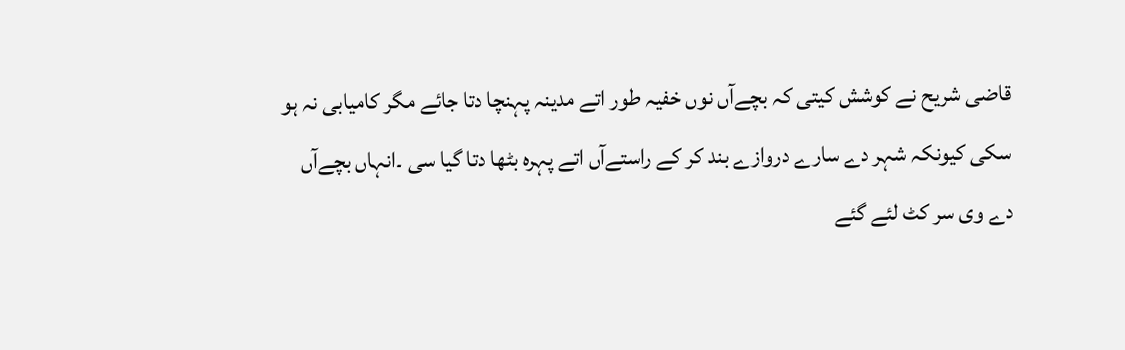قاضی شریح نے کوشش کیتی کہ بچےآں نوں خفیہ طور اتے مدینہ پہنچا دتا جائے مگر کامیابی نہ ہو سکی کیونکہ شہر دے سارے دروازے بند کر کے راستےآں اتے پہرہ بٹھا دتا گیا سی ۔انہاں بچےآں دے وی سر کٹ لئے گئے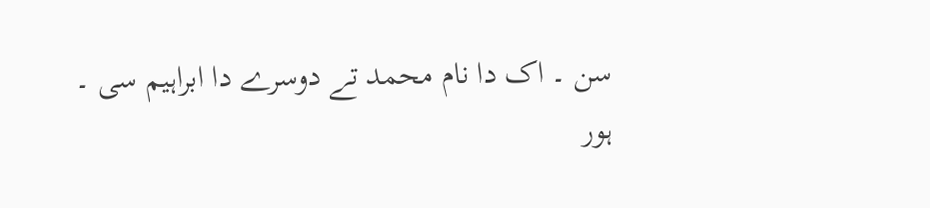سن ۔ اک دا نام محمد تے دوسرے دا ابراہیم سی ۔
ہور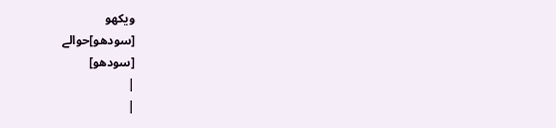ویکھو
[سودھو]حوالے
[سودھو]
|
|